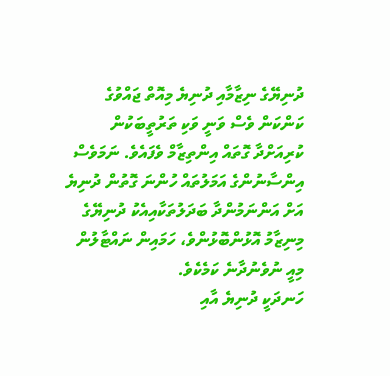ދުނިޔޭގެ ނިޒާމާއި ދުނިޔެ މިއޮތް ޖައްވުގެ ކަންކަން ވެސް ވަނީ ވަކި ތަރުތީބަކުން ކުރިއަށްދާ ގޮތައް އިންތިޒާމް ވެފައެވެ. ނަމަވެސް އިންސާނުންގެ އަމަލުތައް ހުންނަ ގޮތުން ދުނިޔެ އަށް އަންނަމުންދާ ބަދަލުތަކާއިއެކު ދުނިޔޭގެ މިނިޒާމު އޮޅުންބޮޅުންވެ، ހަމައިން ނައްޓާލުން މިއީ ނުވެނުދާނެ ކަމެކެވެ.
ހަނދަކީ ދުނިޔެ އާއި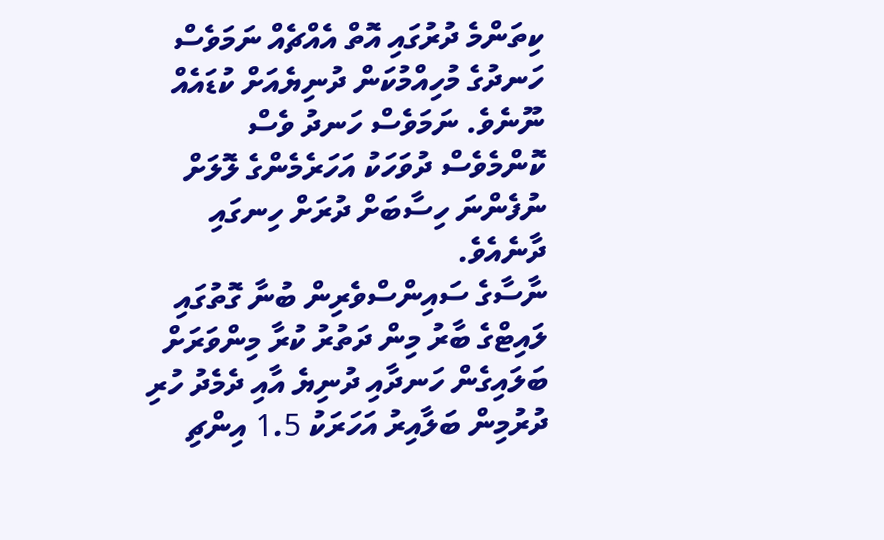ކިތަންމެ ދުރުގައި އޮތް އެއްޗެއް ނަމަވެސް ހަނދުގެ މުހިއްމުކަން ދުނިޔެއަށް ކުޑައެއް ނޫނެވެ. ނަމަވެސް ހަނދު ވެސް ކޮންމެވެސް ދުވަހަކު އަހަރެމެންގެ ލޮލަށް ނުފެންނަ ހިސާބަށް ދުރަށް ހިނގައި ދާނެއެވެ.
ނާސާގެ ސައިންސްވެރިން ބުނާ ގޮތުގައި ލައިޓްގެ ބާރު މިން ދަތުރު ކުރާ މިންވަރަށް ބަލައިގެން ހަނދާއި ދުނިޔެ އާއި ދެމެދު ހުރި ދުރުމިން ބަލާއިރު އަހަރަކު 1.5 އިންޗި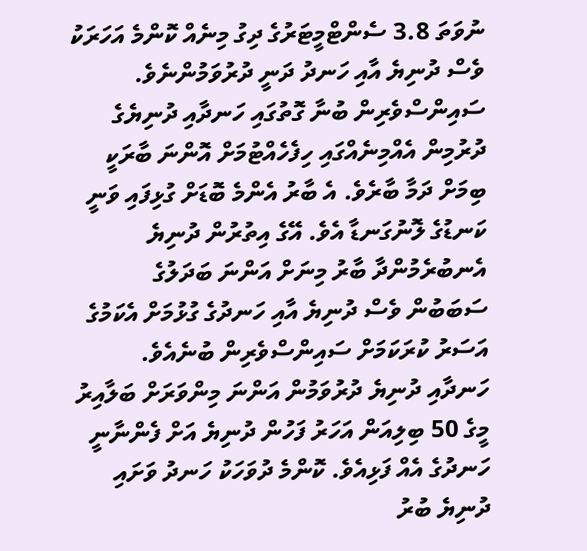ނުވަތަ 3.8 ސެންޓްމީޓަރުގެ ދިގު މިނެއް ކޮންމެ އަހަރަކު ވެސް ދުނިޔެ އާއި ހަނދު ދަނީ ދުރުވަމުންނެވެ.
ސައިންސްވެރިން ބުނާ ގޮތުގައި ހަނދާއި ދުނިޔެގެ ދުރުމިން އެއްމިނެއްގައި ހިފެހެއްޓުމަށް އޮންނަ ބާރަކީ ބިމަށް ދަމާ ބާރެވެ. އެ ބާރު އެންމެ ބޮޑަށް ގުޅިފައި ވަނީ ކަނޑުގެ ލޮނުގަނޑާ އެވެ. އޭގެ އިތުރުން ދުނިޔެ އެނބުރެމުންދާ ބާރު މިނަށް އަންނަ ބަދަލުގެ ސަބަބުން ވެސް ދުނިޔެ އާއި ހަނދުގެ ގުޅުމަށް އެކަމުގެ އަސަރު ކުރަކަމަށް ސައިންސްވެރިން ބުނެއެވެ.
ހަނދާއި ދުނިޔެ ދުރުވަމުން އަންނަ މިންވަރަށް ބަލާއިރު މީގެ 50 ބިލިއަން އަހަރު ފަހުން ދުނިޔެ އަށް ފެންނާނީ ހަނދުގެ އެއް ފަޅިއެވެ. ކޮންމެ ދުވަހަކު ހަނދު ވަށައި ދުނިޔެ ބުރު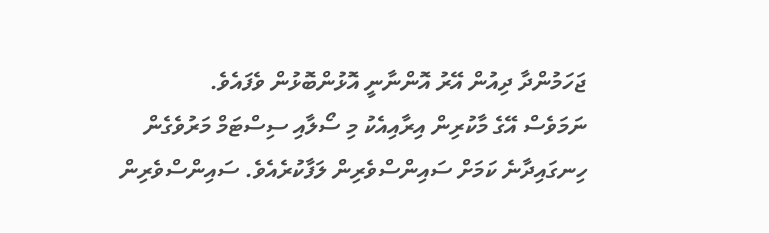ޖަހަމުންދާ ދިއުން އޭރު އޮންނާނީ އޮޅުންބޮޅުން ވެފައެވެ.
ނަމަވެސް އޭގެ މާކުރިން އިރާއިއެކު މި ސޯލާއި ސިސްޓަމް މަރުވެގެން ހިނގައިދާނެ ކަމަށް ސައިންސްވެރިން ލަފާކުރެއެވެ. ސައިންސްވެރިން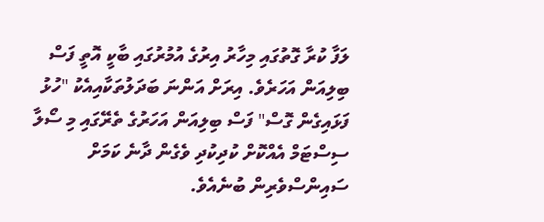ލަފާ ކުރާ ގޮތުގައި މިހާރު އިރުގެ އުމުރުގައި ބާކީ އޮތީ ފަސް ބިލިއަން އަހަރެވެ. އިރަށް އަންނަ ބަދަލުތަކާއިއެކު "ހުޅު ފަޅައިގެން ގޮސް" ފަސް ބިލިއަން އަހަރުގެ ތެރޭގައި މި ސޯލާ ސިސްޓަމް އެއްކޮށް ކުދިކުދި ވެގެން ދާނެ ކަމަށް ސައިންސްވެރިން ބުނެއެވެ.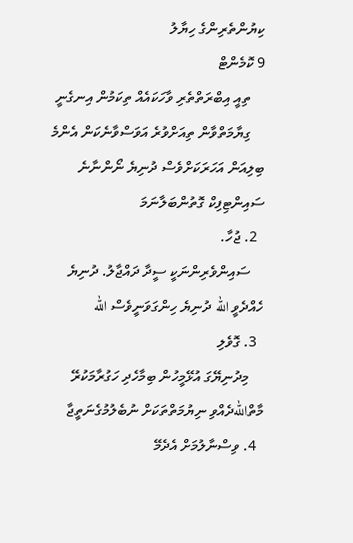ކިޔުންތެރިންގެ ހިޔާލު
9 ކޮމެންޓް
    ތިއީ އިބްރަތްތެރި ވާހަކައެއް ތިކަމުން އިނގެނީ
    ގިޔާމަތްވާން ތިއަށްވުރެ އަވަސްވާނެކަން އެންމެ ބިލިއަން އަހަރަކަށްވެސް ދުނިޔެ ނޯންނާނެ ސައިންޓިފިކް ގޮތުންބަލާނަމަ
  2. ޖުހާ.
    ސައިންވެރިންނަކީ ސީދާ ދައްޖާލު. ދުނިޔެ ހެއްދެވީ الله ދުނިޔެ ހިންގަވަނީވެސް الله
  3. ގޮވެލި
    މިދުނިޔޭގަ އުޅޭމީހުން ބިމާހެދި ހަގުރާމަކުރޭ މާތްاللهދެއްވި ނިޔުމަތްތަކަށް ނުބެލުމުގެނަތީޖާ
  4. ވިސްނާލުމަށް އެދެމޭ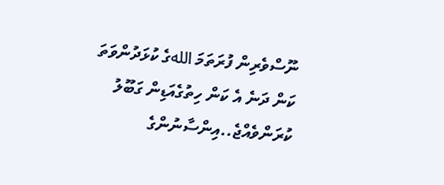ނޫސްވެރިން ފުރަތަމަ اللهގެ ކުޅަދުންވަތަ ކަން ދަނެ އެ ކަން ހިތުގެއަޑިން ގަބޫލު ކުރަންވެއްޖެ..އިންސާނުންގެ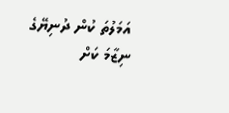އަމަލުތަ ކުން ދުނިޔޭގެ ނިޒާމަ ކަށް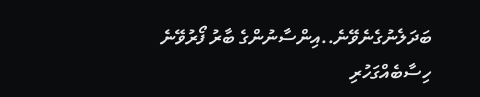ބަދަލެނުގެނެވޭނެ..އިންސާނުންގެ ބާރު ފޯރުވޭނެ ހިސާބެއްގަހުރި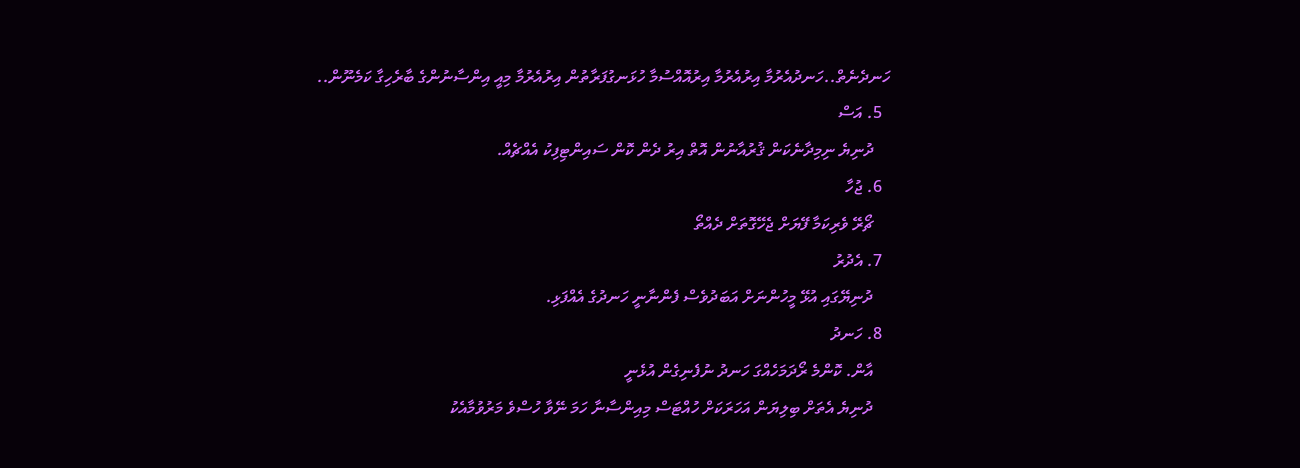ހަނދެނެތް..ހަނދުއެރުމާ އިރުއެރުމާ އިރުއޮއްސުމާ ހުޅަނގުފަރާތުން އިރުއެރުމާ މިއީ އިންސާނުންގެ ބާރެހިގާ ކަމެނޫން..
  5. އަސް
    ދުނިޔެ ނިމިދާނެކަން ޤުރުއާނުން އޮތް އިރު ދެން ކޮން ސައިންޓިފިކު އެއްޗެއް.
  6. ޖުހާ
    ޗޯރޭ ވެރިކަމާ ފޭޔަށް ޖެހޭގޮތަށް ދެއްތޯ
  7. އެދުރު
    ދުނިޔޭގައި އުޅޭ މީހުންނަށް އަބަދުވެސް ފެންނާނީ ހަނދުގެ އެއްފަޅި.
  8. ހަނދު
    އާން. ކޮންމެ ރޯދަމަހެއްގަ ހަނދު ނުފެނިގެން އުޅެނީ
    ދުނިޔެ އެތަށް ބިލިޔަން އަހަރަކަށް ހުއްޓަސް މިއިންސާނާ ހަމަ ނޭވާ ހުސްވެ މަރުވުމާއެކު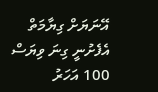އޭނަޔަށް ގިޔާމަތް އެފެށުނީ ގިނަ ވިޔަސް 100 އަހަރު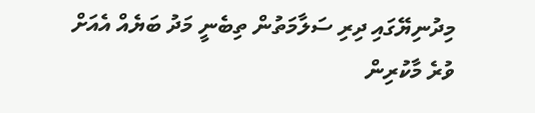މިދުނިޔޭގައި ދިރި ސަލާމަތުން ތިބެނީ މަދު ބަޔެއް އެއަށް ވުރެ މާކުރިން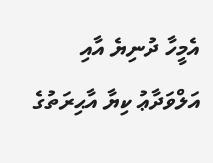އެމީހާ ދުނިޔެ އާއި އަލްވަދާޢު ކިޔާ އާޙިރަތުގެ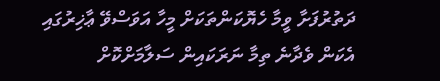ދަތުރުފަށާ ވީމާ ހެޔޮކަންތަކަށް މީހާ އަވަސްވޭ ޢާޚިރުގައި އެކަން ވެދާނެ ތިމާ ނަރަކައިން ސަލާމަށްކޮށް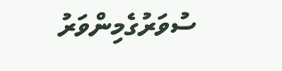ސުވަރުގެމިންވަރު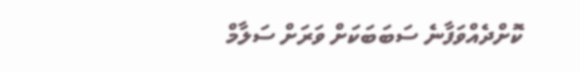ކޮށްދެއްވަފާނެ ސަބަބަކަށް ވަރަށް ސަލާމް